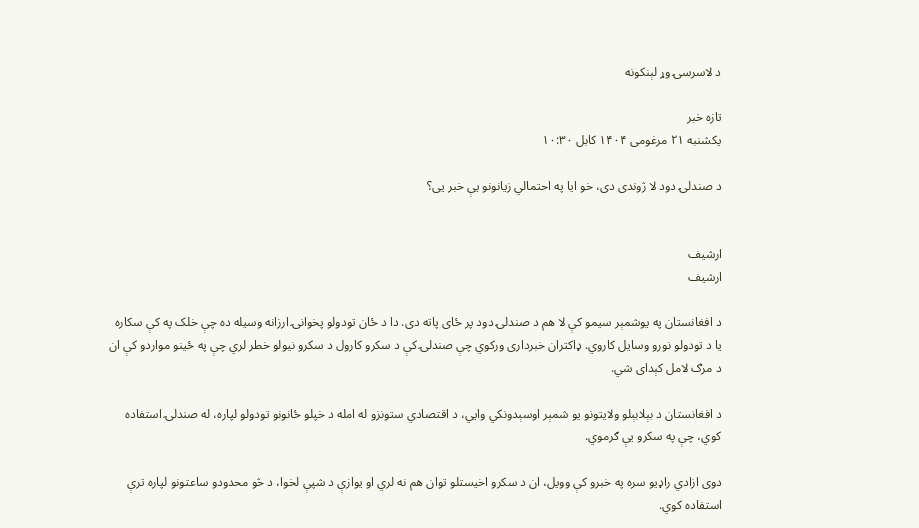د لاسرسۍ وړ لېنکونه

تازه خبر
یکشنبه ۲۱ مرغومی ۱۴۰۴ کابل ۱۰:۳۰

د صندلۍ دود لا ژوندی دی، خو ایا په احتمالي زیانونو یې خبر یی؟


ارشیف
ارشیف

د افغانستان په یوشمېر سیمو کې لا هم د صندلۍ دود پر ځای پاته دی. دا د ځان تودولو پخوانۍ ارزانه وسیله ده چې خلک په کې سکاره یا د تودولو نورو وسایل کاروي. ډاکتران خبرداری ورکوي چې صندلۍ کې د سکرو کارول د سکرو نیولو خطر لري چې په ځینو مواردو کې ان د مرګ لامل کېدای شي.

د افغانستان د بېلابېلو ولایتونو یو شمېر اوسېدونکي وایي، د اقتصادي ستونزو له امله د خپلو ځانونو تودولو لپاره، له صندلۍ استفاده کوي، چې په سکرو یې ګرموي.

دوی ازادي راډیو سره په خبرو کې وویل، ان د سکرو اخیستلو توان هم نه لري او یوازې د شپې لخوا، د څو محدودو ساعتونو لپاره ترې استفاده کوي.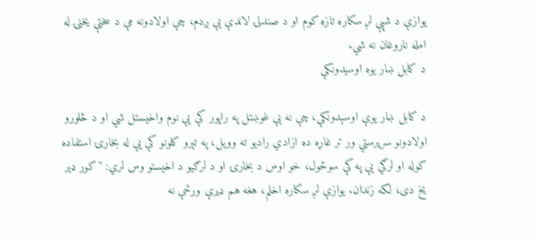یوازې د شپې لږ سکاره تازه کوم او د صندلۍ لاندې یې ږدم، چې اولادونه مې د سختې یخنۍ له امله ناروغان نه شي.
د کابل ښار یوه اوسیدونکې

د کابل ښار یوې اوسېدونکې، چې نه یې غوښتل په راپور کې یې نوم واخیستل شي او د څلورو اولادونو سرپرستي ور تر غاړه ده ازادي رادیو ته وویل، په تېرو کلونو کې یې له بخارۍ استفاده کوله او لرګي یې په کې سوځول، خو اوس د بخارۍ او د لرګیو د اخیستو وس لري: "کور ډېر یخ دی، لکه زندان. یوازې لږ سکاره اخلم، هغه هم ډیرې ورځې نه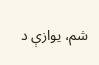شم، یوازې د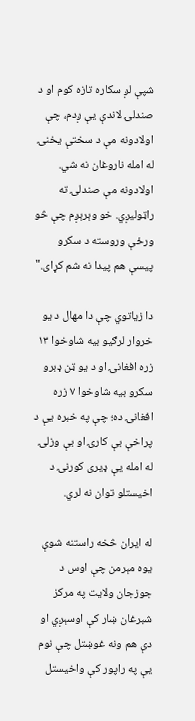شپې لږ سکاره تازه کوم او د صندلۍ لاندې یې ږدم، چې اولادونه مې د سختې یخنۍ له امله ناروغان نه شي. اولادونه مې صندلۍ ته راټولیږي. خو وېرېږم چې څو ورځې وروسته د سکرو پیسې هم پیدا نه شم کړای."

دا زیاتوي چې دا مهال د یو خروار لرګیو بیه شاوخوا ۱۳ زره افغانۍ او د یو ټن ډبرو سکرو بیه شاوخوا ۷ زره افغانۍ ده؛ چې په خبره یې د پراخې بې کارۍ او بې وزلۍ له امله یې ډیری کورنۍ د اخیستلو توان نه لري.

له ایران څخه راستنه شوې یوه مېرمن چې اوس د جوزجان ولایت په مرکز شبرغان ښار کې اوسېږي او دې هم ونه غوښتل چې نوم یې په راپور کې واخیستل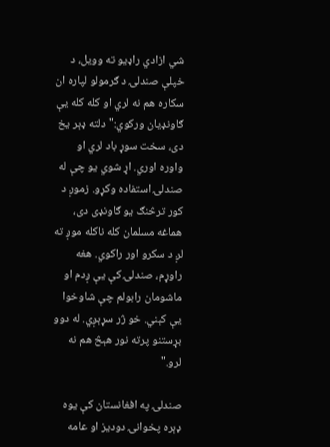شي ازادي راډیو ته وویل، د خپلې صندلۍ د ګرمولو لپاره ان سکاره هم نه لري او کله کله یې ګاونډیان ورکوي:"دلته ډېر یخ دی، سخت سوړ باد لري او واوره اوري. اړ شوي یو چې له صندلۍ استفاده وکړو. زموږ د کور ترڅنګ یو ګاونډی دی، هماغه مسلمان کله ناکله موږ ته لږ د سکرو اور راکوي. هغه راوړم، صندلۍ کې یې ږدم او ماشومان رابولم چې شاوخوا یې کېني. خو ژر سړېږي. له دوو بړستنو پرته نور هېڅ هم نه لرو."

صندلۍ په افغانستان کې یوه ډېره پخوانۍ دودیز او عامه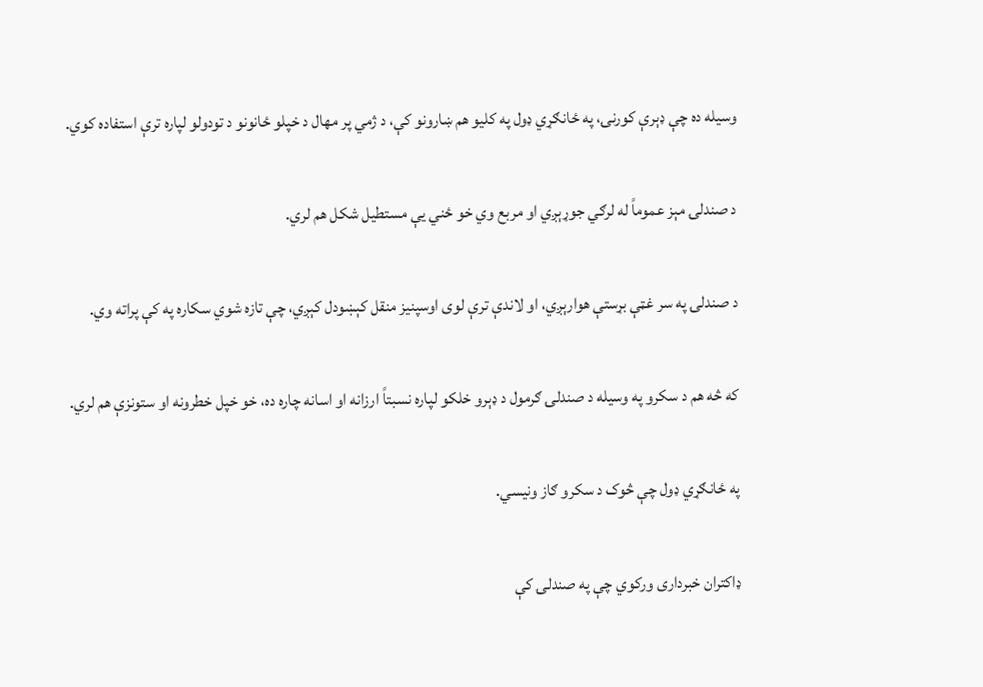وسیله ده چې ډېرې کورنۍ، په ځانګړي ډول په کلیو هم ښارونو کې، د ژمي پر مهال د خپلو ځانونو د تودولو لپاره ترې استفاده کوي.

د صندلۍ مېز عموماً له لرګي جوړېږي او مربع وي خو ځني یې مستطیل شکل هم لري.

د صندلۍ په سر غټې بړستې هوارېږي، او لاندې ترې لوی اوسپنیز منقل کېښودل کېږي، چې تازه شوي سکاره په کې پراته وي.

که څه هم د سکرو په وسیله د صندلۍ ګرمول د ډېرو خلکو لپاره نسبتاً ارزانه او اسانه چاره ده، خو خپل خطرونه او ستونزې هم لري.

په ځانګړي ډول چې څوک د سکرو ګاز ونیسي.

ډاکتران خبرداری ورکوي چې په صندلۍ کې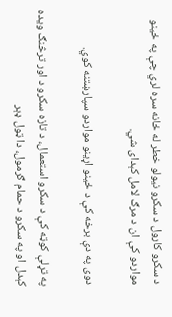د سکرو کارول د سکرو نیولو خطر له ځانه سره لري چې په ځینو مواردو کې ان د مرګ لامل کېدای شي.

دوی په دې برخه کې د ځینو اړینو مواردو سپارښتنه کوي.

په تړلې کوټه کې د سکرو استعمال، د تازه سکرو د اور ترڅنګ ویده کېدل او په سکرو د حمام ګرمول، دا ټول ډېر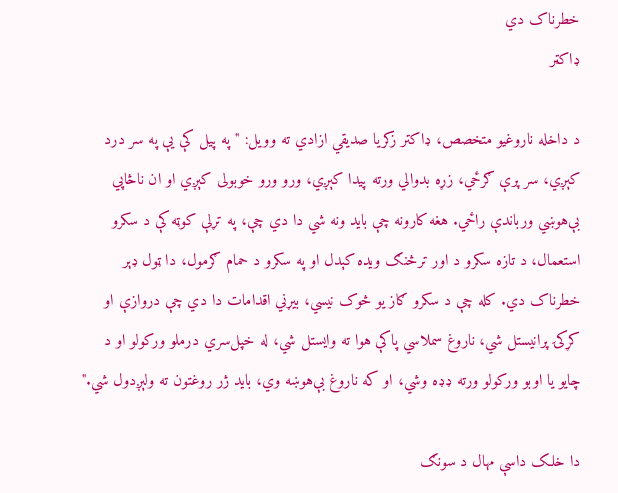خطرناک دي
ډاکټر

د داخله ناروغیو متخصص، ډاکتر زکریا صدیقي ازادي ته وویل: "په پیل کې یې په سر درد کېږي، سر پرې ګرځي، زړه بدوالي ورته پیدا کېږي، ورو ورو خوبولی کېږي او ان ناڅاپي بې‌هوښي ورباندې راځي. هغه کارونه چې باید ونه شي دا دي چې، په تړلې کوټه کې د سکرو استعمال، د تازه سکرو د اور ترڅنګ ویده کېدل او په سکرو د حمام ګرمول، دا ټول ډېر خطرناک دي. کله چې د سکرو ګاز یو څوک نیسي، بیړني اقدامات دا دي چې دروازې او کړکۍ پرانیستل شي، ناروغ سملاسي پاکې هوا ته وایستل شي، له خپل‌سري درملو ورکولو او د چایو یا اوبو ورکولو ورته ډډه وشي، او که ناروغ بې‌هوښه وي، باید ژر روغتون ته ولېږدول شي."

دا خلک داسې مهال د سونګ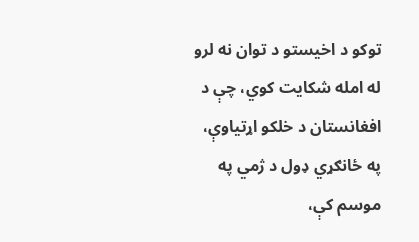توکو د اخیستو د توان نه لرو له امله شکایت کوي، چې د افغانستان د خلکو اړتیاوې، په ځانګړي ډول د ژمي په موسم کې،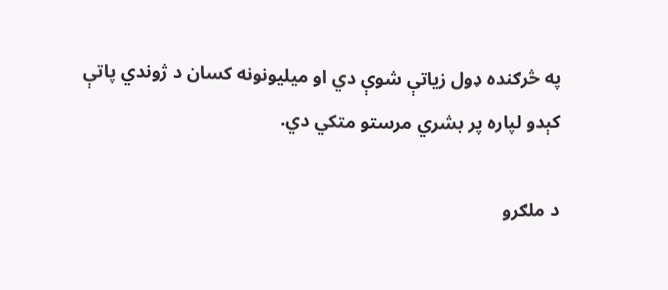په څرګنده ډول زیاتې شوې دي او میلیونونه کسان د ژوندي پاتې کېدو لپاره پر بشري مرستو متکي دي.

د ملګرو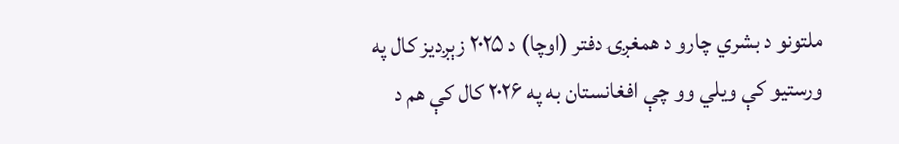ملتونو د بشري چارو د همغږۍ دفتر (اوچا) د ۲۰۲۵ زېږدیز کال په ورستیو کې ویلي وو چې افغانستان به په ۲۰۲۶ کال کې هم د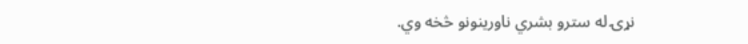نړۍ له سترو بشري ناورینونو څخه وي.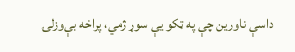داسې ناورین چې په ټکو یې سوړ ژمي، پراخه بې‌وزلۍ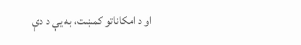او د امکاناتو کمښت، به یې د دې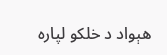هېواد د خلکو لپاره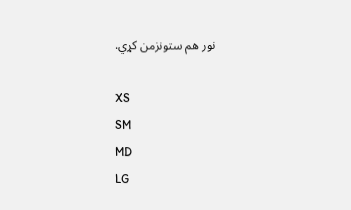نور هم ستونزمن کړي.

XS
SM
MD
LG